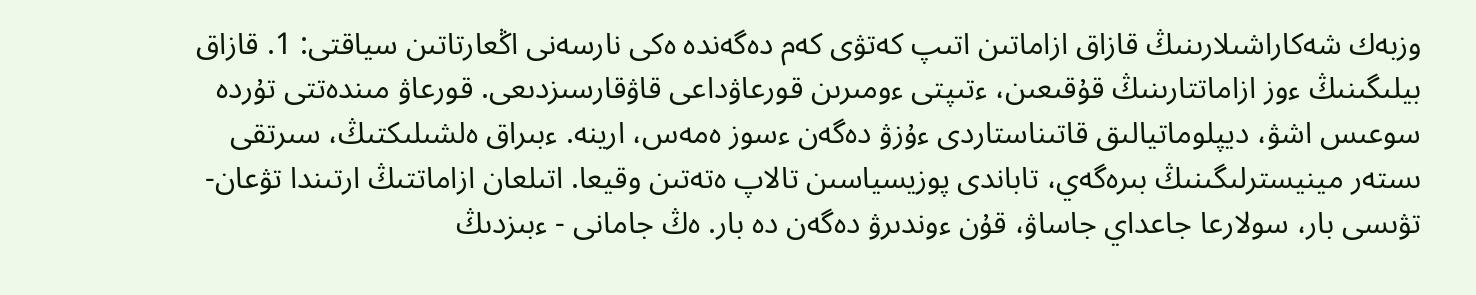وزبەك شەكاراشىلارىنىڭ قازاق ازاماتىن اتىپ كەتۋى كەم دەگەندە ەكى نارسەنى اڭعارتاتىن سياقتى: 1. قازاق بيلىگىنىڭ ءوز ازاماتتارىنىڭ قۇقىعىن، ءتىپتى ءومىرىن قورعاۋداعى قاۋقارسىزدىعى. قورعاۋ مىندەتتى تۇردە سوعىس اشۋ، ديپلوماتيالىق قاتىناستاردى ءۇزۋ دەگەن ءسوز ەمەس، ارينە. ءبىراق ەلشىلىكتىڭ، سىرتقى ىستەر مينيسترلىگىنىڭ بىرەگەي، تاباندى پوزيسياسىن تالاپ ەتەتىن وقيعا. اتىلعان ازاماتتىڭ ارتىندا تۋعان-تۋىسى بار، سولارعا جاعداي جاساۋ، قۇن ءوندىرۋ دەگەن دە بار. ەڭ جامانى - ءبىزدىڭ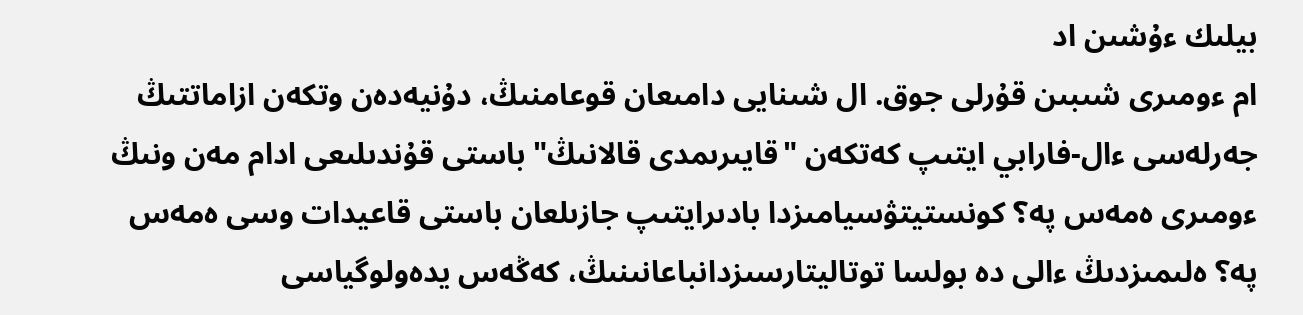بيلىك ءۇشىن اد
ام ءومىرى شىبىن قۇرلى جوق. ال شىنايى دامىعان قوعامنىڭ، دۇنيەدەن وتكەن ازاماتتىڭ جەرلەسى ءال-فارابي ايتىپ كەتكەن "قايىرىمدى قالانىڭ" باستى قۇندىلىعى ادام مەن ونىڭ ءومىرى ەمەس پە؟ كونستيتۋسيامىزدا بادىرايتىپ جازىلعان باستى قاعيدات وسى ەمەس پە؟ ەلىمىزدىڭ ءالى دە بولسا توتاليتارسىزدانباعانىنىڭ، كەڭەس يدەولوگياسى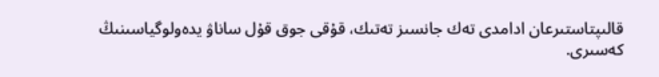قالىپتاستىرعان ادامدى تەك جانسىز تەتىك، قۇقى جوق قۇل ساناۋ يدەولوگياسىنىڭ كەسىرى.